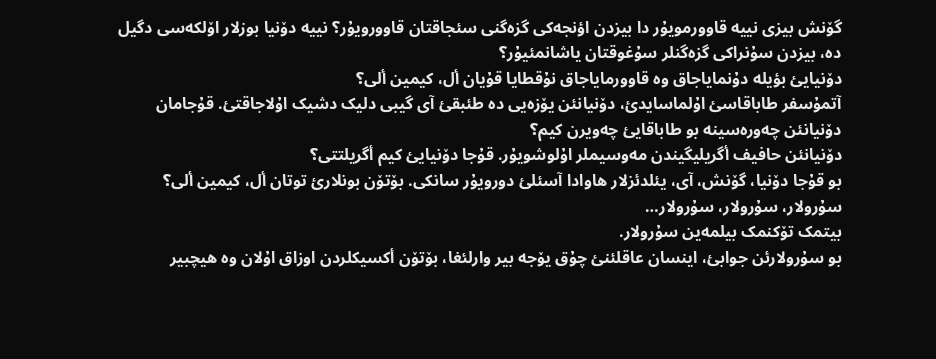گۆنش بیزی نییە قاوورمویۇر دا بیزدن اؤنجەکی گزەگنی سئجاقتان قاوورویۇر؟ نییە دۆنیا بوزلار اۆلکەسی دگیل دە، بیزدن سۇنراکی گزەگنلر سۇغوقتان یاشانمئیۇر؟
دۆنیایئ بؤیلە دۇنمایاجاق وە قاوورمایاجاق نۇقطایا قۇیان أل، کیمین ألی؟
آتمۇسفر طاباقاسئ اۇلماسایدئ، دۆنیانئن یۆزەیی دە طئبقئ آی گیبی دلیک دشیک اۇلاجاقتئ. قۇجامان دۆنیانئن چەورەسینە بو طاباقایئ چەویرن کیم؟
دۆنیانئن حافیف أگریلیگیندن مەوسیملر اۇلوشویۇر. قۇجا دۆنیایئ کیم أگریلتتی؟
بو قۇجا دۆنیا، گۆنش، آی، یئلدئزلار هاوادا آسئلئ دورویۇر سانکی. بۆتۆن بونلارئ توتان أل، کیمین ألی؟
سۇرولار، سۇرولار، سۇرولار…
بیتمک تۆکنمک بیلمەین سۇرولار.
بو سۇرولارئن جوابئ، اینسان عاقلئنئ چۇق یۆجە بیر وارلئغا، بۆتۆن أکسیکلردن اوزاق اۇلان وە هیچبیر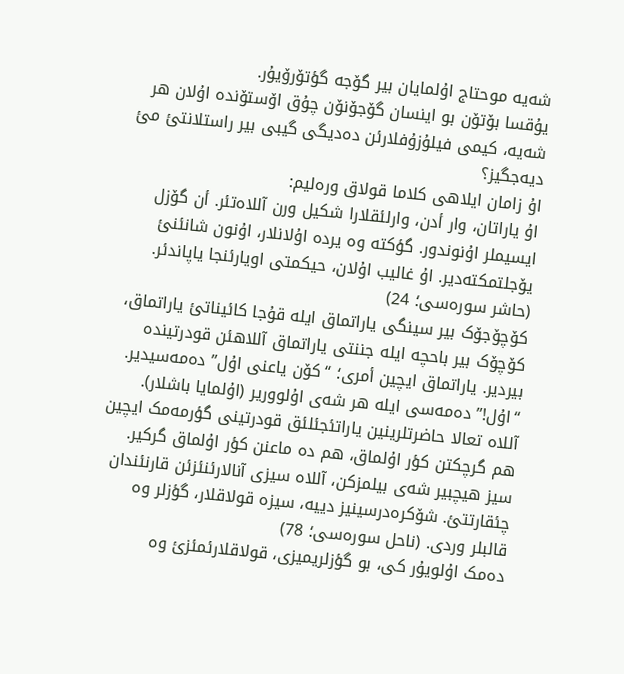شەیە موحتاج اۇلمایان بیر گۆجە گؤتۆرۆیۇر.
یۇقسا بۆتۆن بو اینسان گۆجۆنۆن چۇق اۆستۆندە اۇلان هر شەیە، کیمی فیلۇزۇفلارئن دەدیگی گیبی بیر راستلانتئ مئ دیەجگیز؟
اۇ زامان ایلاهی کلاما قولاق ورەلیم:
اۇ یاراتان، وار أدن، وارلئقلارا شکیل ورن آللاەتئر. أن گۆزل ایسیملر اۇنوندور. گؤکتە وە یردە اۇلانلار، اۇنون شانئنئ یۆجلتمکتەدیر. اۇ غالیب اۇلان، حیکمتی اویارئنجا یاپاندئر. (حاشر سورەسی؛ 24)
کۆچۆجۆک بیر سینگی یاراتماق ایلە قۇجا کائیناتئ یاراتماق، کۆچۆک بیر باحچە ایلە جننتی یاراتماق آللاهئن قودرتیندە بیردیر. یاراتماق ایچین أمری؛ “کۆن یاعنی اۇل” دەمەسیدیر. “اۇل!” دەمەسی ایلە هر شەی اۇلووریر (اۇلمایا باشلار).
آللاە تعالا حاضرتلرینین یاراتئجئلئق قودرتینی گؤرمەمک ایچین هم گرچکتن کؤر اۇلماق، هم دە ماعنن کؤر اۇلماق گرکیر.
سیز هیچبیر شەی بیلمزکن، آللاە سیزی آنالارئنئزئن قارنئندان چئقارتتئ. شۆکرەدرسینیز دییە، سیزە قولاقلار، گؤزلر وە قالبلر وردی. (ناحل سورەسی؛ 78)
دەمک اۇلویۇر کی، بو گؤزلریمیزی، قولاقلارئمئزئ وە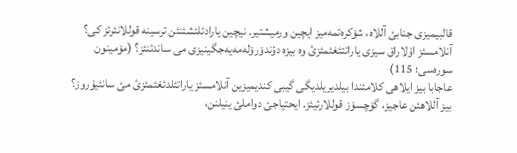قالبیمیزی جنابئ آللاە، شۆکرەتمەمیز ایچین ورمیشتیر. نیچین یارادئلئشئنئن ترسینە قوللانئرئز کی؟
آنلامسئز اۇلاراق سیزی یاراتتئغئمئزئ وە بیزە دؤندۆرۆلەمەیەجگینیزی می ساندئنئز؟ (مۆمینون سورەسی؛ 115)
عاجابا بیز ایلاهی کلامئندا بیلدیریلدیگی گیبی کندیمیزین آنلامسئز یاراتئلدئغئمئزئ مئ سانئیۇروز؟
بیز آللاهئن عاجیز، گۆچسۆز قوللارئیئز. ایحتیاجئ دواملئ ینیلنن،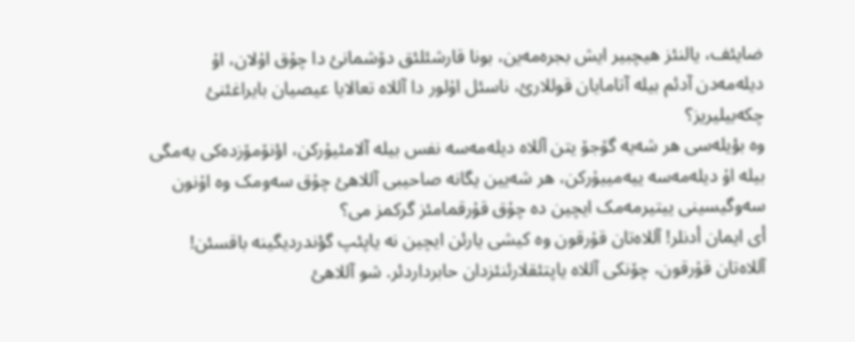ضایئف، یالنئز هیچبیر ایش بجرەمەین، بونا قارشئلئق دۆشمانئ دا چۇق اۇلان، اۇ دیلەمەدن آدئم بیلە آتامایان قوللارئ، ناسئل اۇلور دا آللاە تعالایا عیصیان بایراغئنئ چکەبیلیریز؟
وە بؤیلەسی هر شەیە گۆجۆ یتن آللاە دیلەمەسە نفس بیلە آلامئیۇرکن، اؤنۆمۆزدەکی یەمگی بیلە اۇ دیلەمەسە ییەمییۇرکن، هر شەیین یگانە صاحیبی آللاهئ چۇق سەومک وە اۇنون سەوگیسینی ییتیرمەمک ایچین دە چۇق قۇرقمامئز گرکمز می؟
أی ایمان أدنلر! آللاەتان قۇرقون وە کیشی یارئن ایچین نە یاپئپ گؤندردیگینە باقسئن! آللاەتان قۇرقون، چۆنکی آللاە یاپتئقلارئنئزدان حابرداردئر. شو آللاهئ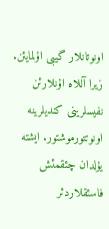اونوتانلار گیبی اۇلمایئن. زیرا آللاە اۇنلارئن نفیسلرینی کندیلرینە اونوتتورموشتور. ایشتە یۇلدان چئقمئش فاسئقلاردئر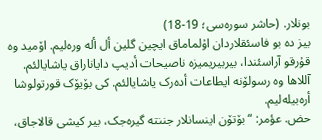بونلار. (حاشر سورەسی؛ 19-18)
بیز دە بو فاسئقلاردان اۇلماماق ایچین گلین أل ألە ورەلیم. اۆمید وە قۇرقو آراسئندا، بیربیریمیزە ناصیحات أدیپ دایاناراق یاشایالئم. آللاها وە رسولۆنە ایطاعات أدەرک یاشایالئم. کی بۆیۆک قورتولوشا أرەبیلەلیم.
حض. عؤمر: “بۆتۆن اینسانلار جننتە گیرەجک، بیر کیشی قالاجاق،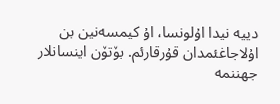دییە نیدا اۇلونسا، اۇ کیمسەنین بن اۇلاجاغئمدان قۇرقارئم. بۆتۆن اینسانلار جهننمە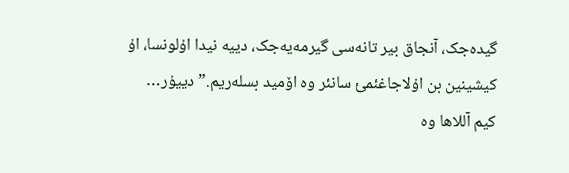گیدەجک، آنجاق بیر تانەسی گیرمەیەجک، دییە نیدا اۇلونسا، اۇ کیشینین بن اۇلاجاغئمئ سانئر وە اۆمید بسلەریم.” دییۇر…
کیم آللاها وە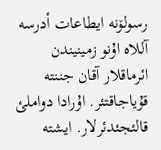رسولۆنە ایطاعات أدرسە آللاە اۇنو زمینیندن ائرماقلار آقان جننتە قۇیاجاقتئر. اۇرادا دواملئ قالئجئدئرلار. ایشتە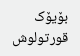بۆیۆک قورتولوش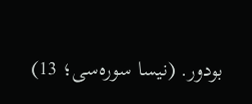بودور. (نیسا سورەسی؛ 13)